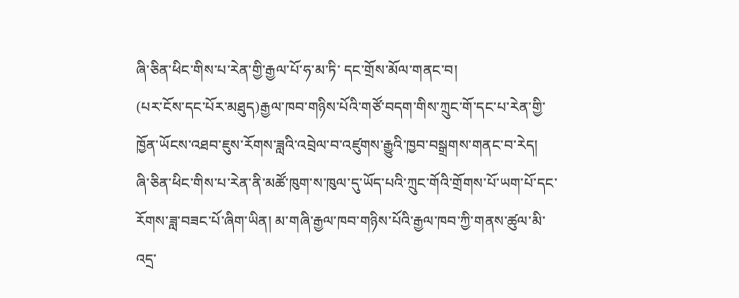ཞི་ཅིན་ཕིང་གིས་པ་རེན་གྱི་རྒྱལ་པོ་ཧ་མ་ཏི་ དང་གྲོས་མོལ་གནང་བ།
(པར་ངོས་དང་པོར་མཐུད)རྒྱལ་ཁབ་གཉིས་པོའི་གཙོ་བདག་གིས་ཀྲུང་གོ་དང་པ་རེན་གྱི་ཁྱོན་ཡོངས་འཐབ་ཇུས་རོགས་ཟླའི་འབྲེལ་བ་འཛུགས་རྒྱུའི་ཁྱབ་བསྒྲགས་གནང་བ་རེད།
ཞི་ཅིན་ཕིང་གིས་པ་རེན་ནི་མཚོ་ཁུག་ས་ཁུལ་དུ་ཡོད་པའི་ཀྲུང་གོའི་གྲོགས་པོ་ཡག་པོ་དང་རོགས་ཟླ་བཟང་པོ་ཞིག་ཡིན། མ་གཞི་རྒྱལ་ཁབ་གཉིས་པོའི་རྒྱལ་ཁབ་ཀྱི་གནས་ཚུལ་མི་འདྲ་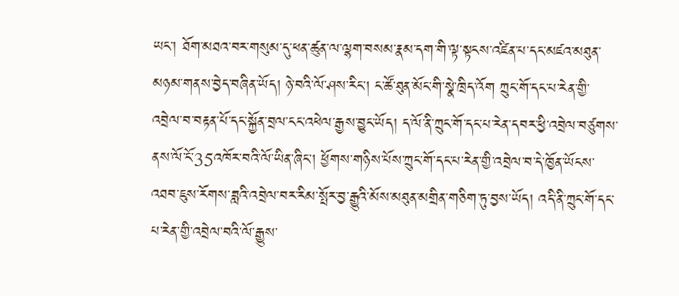ཡང་། ཐོག་མཐའ་བར་གསུམ་དུ་ཕན་ཚུན་ལ་ལྷག་བསམ་རྣམ་དག་གི་ལྟ་སྟངས་འཛིན་པ་དང་མཛའ་མཐུན་མཉམ་གནས་བྱེད་བཞིན་ཡོད། ཉེ་བའི་ལོ་ཤས་རིང་། ང་ཚོ་ཐུན་མོང་གི་སྣེ་ཁྲིད་འོག ཀྲུང་གོ་དང་པ་རེན་གྱི་འབྲེལ་བ་བརྟན་པོ་དང་སྐྱོན་བྲལ་ངང་འཕེལ་རྒྱས་བྱུང་ཡོད། ད་ལོ་ནི་ཀྲུང་གོ་དང་པ་རེན་དབར་ཕྱི་འབྲེལ་བཙུགས་ནས་ལོ་ངོ་35འཁོར་བའི་ལོ་ཡིན་ཞིང་། ཕྱོགས་གཉིས་པོས་ཀྲུང་གོ་དང་པ་རེན་གྱི་འབྲེལ་བ་དེ་ཁྱོན་ཡོངས་འཐབ་ཇུས་རོགས་ཟླའི་འབྲེལ་བར་རིམ་སྤོར་བྱ་རྒྱུའི་མོས་མཐུན་མགྲིན་གཅིག་ཏུ་བྱས་ཡོད། འདི་ནི་ཀྲུང་གོ་དང་པ་རེན་གྱི་འབྲེལ་བའི་ལོ་རྒྱུས་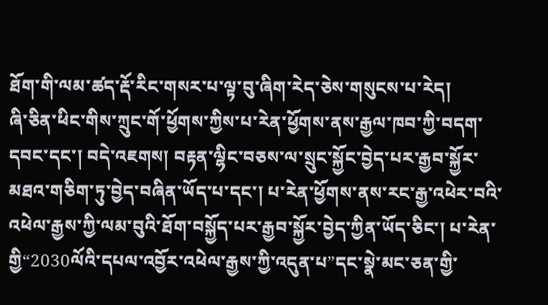ཐོག་གི་ལམ་ཚད་རྡོ་རིང་གསར་པ་ལྟ་བུ་ཞིག་རེད་ཅེས་གསུངས་པ་རེད།
ཞི་ཅིན་ཕིང་གིས་ཀྲུང་གོ་ཕྱོགས་ཀྱིས་པ་རེན་ཕྱོགས་ནས་རྒྱལ་ཁབ་ཀྱི་བདག་དབང་དང་། བདེ་འཇགས། བརྟན་ལྷིང་བཅས་ལ་སྲུང་སྐྱོང་བྱེད་པར་རྒྱབ་སྐྱོར་མཐའ་གཅིག་ཏུ་བྱེད་བཞིན་ཡོད་པ་དང་། པ་རེན་ཕྱོགས་ནས་རང་རྒྱ་འཕེར་བའི་འཕེལ་རྒྱས་ཀྱི་ལམ་བུའི་ཐོག་བསྐྱོད་པར་རྒྱབ་སྐྱོར་བྱེད་ཀྱིན་ཡོད་ཅིང་། པ་རེན་གྱི“2030ལོའི་དཔལ་འབྱོར་འཕེལ་རྒྱས་ཀྱི་འདུན་པ”དང་སྣེ་མང་ཅན་གྱི་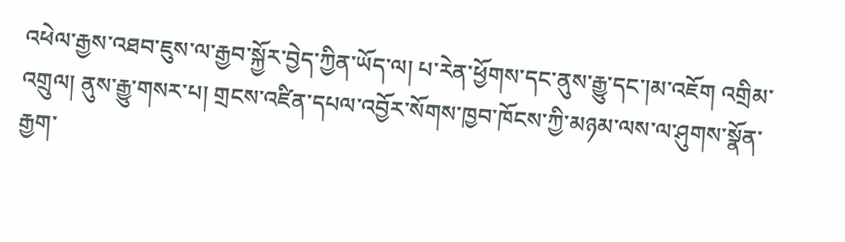འཕེལ་རྒྱས་འཐབ་ཇུས་ལ་རྒྱབ་སྐྱོར་བྱེད་ཀྱིན་ཡོད་ལ། པ་རེན་ཕྱོགས་དང་ནུས་རྒྱུ་དང་།མ་འཇོག འགྲིམ་འགྲུལ། ནུས་རྒྱུ་གསར་པ། གྲངས་འཛིན་དཔལ་འབྱོར་སོགས་ཁྱབ་ཁོངས་ཀྱི་མཉམ་ལས་ལ་ཤུགས་སྣོན་རྒྱག་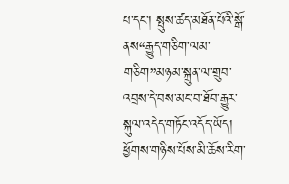པ་དང་། སྤུས་ཚད་མཐོན་པོའི་སྒོ་ནས“རྒྱུད་གཅིག་ལམ་གཅིག”མཉམ་སྐྲུན་ལ་གྲུབ་འབྲས་དེ་བས་མང་བ་ཐོབ་རྒྱུར་སྐུལ་འདེད་གཏོང་འདོད་ཡོད། ཕྱོགས་གཉིས་པོས་མི་ཆོས་རིག་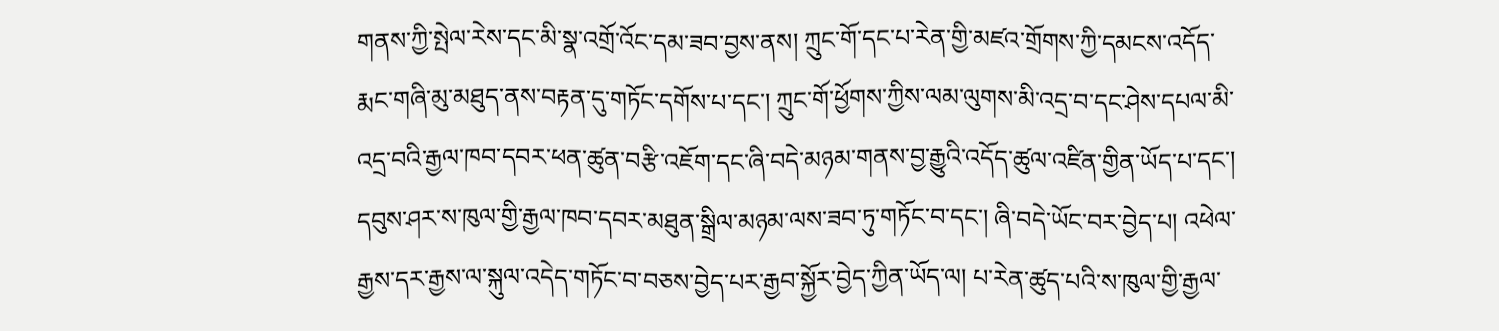གནས་ཀྱི་སྤེལ་རེས་དང་མི་སྣ་འགྲོ་འོང་དམ་ཟབ་བྱས་ནས། ཀྲུང་གོ་དང་པ་རེན་གྱི་མཛའ་གྲོགས་ཀྱི་དམངས་འདོད་རྨང་གཞི་མུ་མཐུད་ནས་བརྟན་དུ་གཏོང་དགོས་པ་དང་། ཀྲུང་གོ་ཕྱོགས་ཀྱིས་ལམ་ལུགས་མི་འདྲ་བ་དང་ཤེས་དཔལ་མི་འདྲ་བའི་རྒྱལ་ཁབ་དབར་ཕན་ཚུན་བརྩི་འཇོག་དང་ཞི་བདེ་མཉམ་གནས་བྱ་རྒྱུའི་འདོད་ཚུལ་འཛིན་གྱིན་ཡོད་པ་དང་། དབུས་ཤར་ས་ཁུལ་གྱི་རྒྱལ་ཁབ་དབར་མཐུན་སྒྲིལ་མཉམ་ལས་ཟབ་ཏུ་གཏོང་བ་དང་། ཞི་བདེ་ཡོང་བར་བྱེད་པ། འཕེལ་རྒྱས་དར་རྒྱས་ལ་སྐུལ་འདེད་གཏོང་བ་བཅས་བྱེད་པར་རྒྱབ་སྐྱོར་བྱེད་ཀྱིན་ཡོད་ལ། པ་རེན་ཚུད་པའི་ས་ཁུལ་གྱི་རྒྱལ་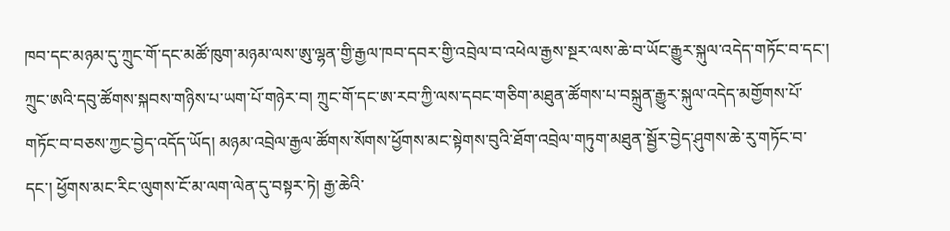ཁབ་དང་མཉམ་དུ་ཀྲུང་གོ་དང་མཚོ་ཁུག་མཉམ་ལས་ཨུ་ལྷན་གྱི་རྒྱལ་ཁབ་དབར་གྱི་འབྲེལ་བ་འཕེལ་རྒྱས་སྔར་ལས་ཆེ་བ་ཡོང་རྒྱུར་སྐུལ་འདེད་གཏོང་བ་དང་། ཀྲུང་ཨའི་དབུ་ཚོགས་སྐབས་གཉིས་པ་ཡག་པོ་གཉེར་བ། ཀྲུང་གོ་དང་ཨ་རབ་ཀྱི་ལས་དབང་གཅིག་མཐུན་ཚོགས་པ་བསྐྲུན་རྒྱུར་སྐུལ་འདེད་མགྱོགས་པོ་གཏོང་བ་བཅས་ཀྱང་བྱེད་འདོད་ཡོད། མཉམ་འབྲེལ་རྒྱལ་ཚོགས་སོགས་ཕྱོགས་མང་སྟེགས་བུའི་ཐོག་འབྲེལ་གཏུག་མཐུན་སྦྱོར་བྱེད་ཤུགས་ཆེ་རུ་གཏོང་བ་དང་། ཕྱོགས་མང་རིང་ལུགས་ངོ་མ་ལག་ལེན་དུ་བསྟར་ཏེ། རྒྱ་ཆེའི་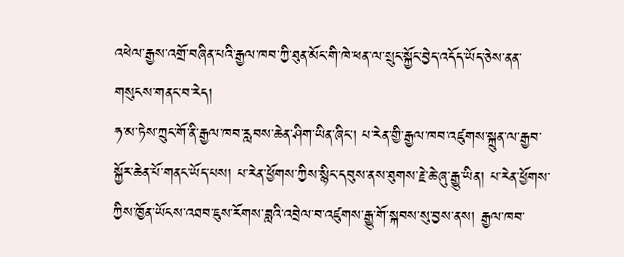འཕེལ་རྒྱས་འགྲོ་བཞིན་པའི་རྒྱལ་ཁབ་ཀྱི་ཐུན་མོང་གི་ཁེ་ཕན་ལ་སྲུང་སྐྱོང་བྱེད་འདོད་ཡོད་ཅེས་ནན་གསུངས་གནང་བ་རེད།
ཧ་མ་ཏེས་ཀྲུང་གོ་ནི་རྒྱལ་ཁབ་རླབས་ཆེན་ཤིག་ཡིན་ཞིང་། པ་རེན་གྱི་རྒྱལ་ཁབ་འཛུགས་སྐྲུན་ལ་རྒྱབ་སྐྱོར་ཆེན་པོ་གནང་ཡོད་པས། པ་རེན་ཕྱོགས་ཀྱིས་སྙིང་དབུས་ནས་ཐུགས་རྗེ་ཆེ་ཞུ་རྒྱུ་ཡིན། པ་རེན་ཕྱོགས་ཀྱིས་ཁྱོན་ཡོངས་འཐབ་ཇུས་རོགས་ཟླའི་འབྲེལ་བ་འཛུགས་རྒྱུ་གོ་སྐབས་སུ་བྱས་ནས། རྒྱལ་ཁབ་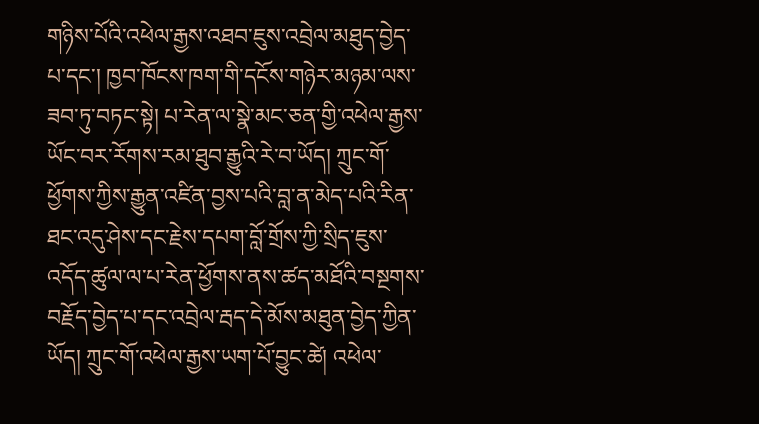གཉིས་པོའི་འཕེལ་རྒྱས་འཐབ་ཇུས་འབྲེལ་མཐུད་བྱེད་པ་དང་། ཁྱབ་ཁོངས་ཁག་གི་དངོས་གཉེར་མཉམ་ལས་ཟབ་ཏུ་བཏང་སྟེ། པ་རེན་ལ་སྣེ་མང་ཅན་གྱི་འཕེལ་རྒྱས་ཡོང་བར་རོགས་རམ་ཐུབ་རྒྱུའི་རེ་བ་ཡོད། ཀྲུང་གོ་ཕྱོགས་ཀྱིས་རྒྱུན་འཛིན་བྱས་པའི་བླ་ན་མེད་པའི་རིན་ཐང་འདུ་ཤེས་དང་རྗེས་དཔག་བློ་གྲོས་ཀྱི་སྲིད་ཇུས་འདོད་ཚུལ་ལ་པ་རེན་ཕྱོགས་ནས་ཚད་མཐོའི་བསྔགས་བརྗོད་བྱེད་པ་དང་འབྲེལ་རྦད་དེ་མོས་མཐུན་བྱེད་ཀྱིན་ཡོད། ཀྲུང་གོ་འཕེལ་རྒྱས་ཡག་པོ་བྱུང་ཚེ། འཕེལ་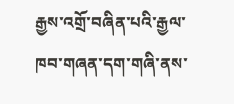རྒྱས་འགྲོ་བཞིན་པའི་རྒྱལ་ཁབ་གཞན་དག་གཞི་ནས་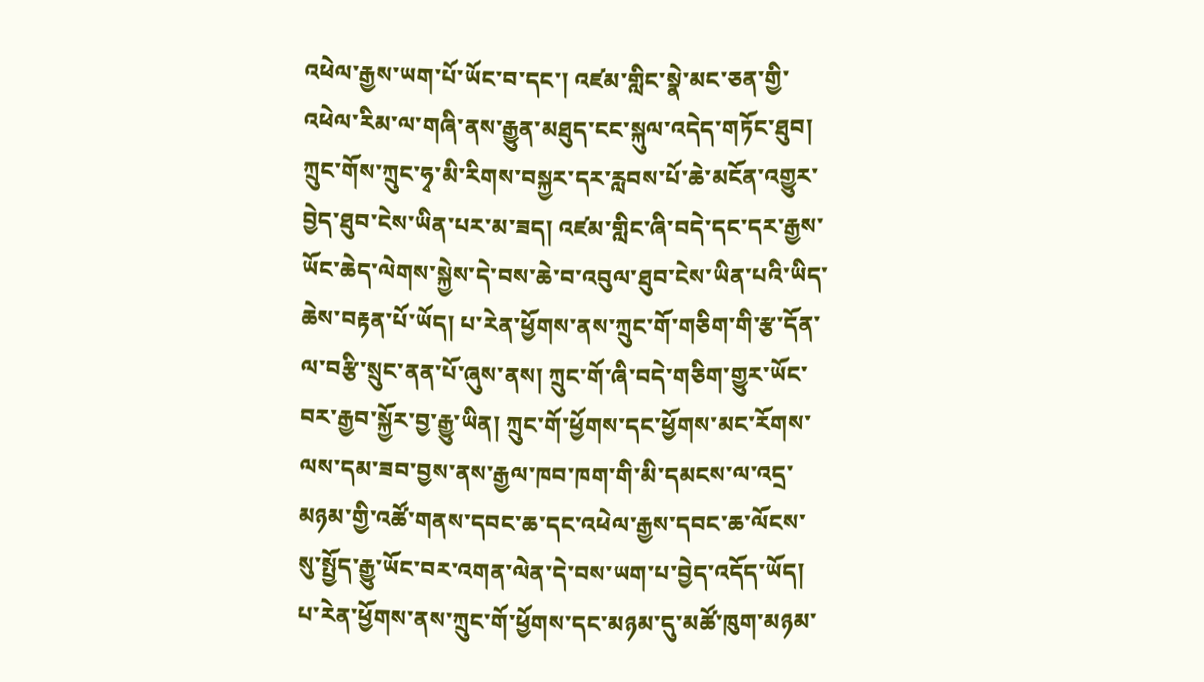འཕེལ་རྒྱས་ཡག་པོ་ཡོང་བ་དང་། འཛམ་གླིང་སྣེ་མང་ཅན་གྱི་འཕེལ་རིམ་ལ་གཞི་ནས་རྒྱུན་མཐུད་ངང་སྐུལ་འདེད་གཏོང་ཐུབ། ཀྲུང་གོས་ཀྲུང་ཧྭ་མི་རིགས་བསྐྱར་དར་རླབས་པོ་ཆེ་མངོན་འགྱུར་བྱེད་ཐུབ་ངེས་ཡིན་པར་མ་ཟད། འཛམ་གླིང་ཞི་བདེ་དང་དར་རྒྱས་ཡོང་ཆེད་ལེགས་སྐྱེས་དེ་བས་ཆེ་བ་འབུལ་ཐུབ་ངེས་ཡིན་པའི་ཡིད་ཆེས་བརྟན་པོ་ཡོད། པ་རེན་ཕྱོགས་ནས་ཀྲུང་གོ་གཅིག་གི་རྩ་དོན་ལ་བརྩི་སྲུང་ནན་པོ་ཞུས་ནས། ཀྲུང་གོ་ཞི་བདེ་གཅིག་གྱུར་ཡོང་བར་རྒྱབ་སྐྱོར་བྱ་རྒྱུ་ཡིན། ཀྲུང་གོ་ཕྱོགས་དང་ཕྱོགས་མང་རོགས་ལས་དམ་ཟབ་བྱས་ནས་རྒྱལ་ཁབ་ཁག་གི་མི་དམངས་ལ་འདྲ་མཉམ་གྱི་འཚོ་གནས་དབང་ཆ་དང་འཕེལ་རྒྱས་དབང་ཆ་ལོངས་སུ་སྤྱོད་རྒྱུ་ཡོང་བར་འགན་ལེན་དེ་བས་ཡག་པ་བྱེད་འདོད་ཡོད། པ་རེན་ཕྱོགས་ནས་ཀྲུང་གོ་ཕྱོགས་དང་མཉམ་དུ་མཚོ་ཁུག་མཉམ་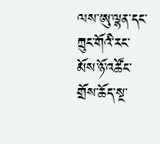ལས་ཨུ་ལྷན་དང་ཀྲུང་གོའི་རང་མོས་ཉོ་འཚོང་གྲོས་ཆོད་སྔ་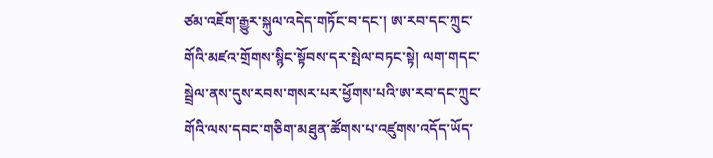ཙམ་འཇོག་རྒྱུར་སྐུལ་འདེད་གཏོང་བ་དང་། ཨ་རབ་དང་ཀྲུང་གོའི་མཛའ་གྲོགས་སྙིང་སྟོབས་དར་སྤེལ་བཏང་སྟེ། ལག་གདང་སྦྲེལ་ནས་དུས་རབས་གསར་པར་ཕྱོགས་པའི་ཨ་རབ་དང་ཀྲུང་གོའི་ལས་དབང་གཅིག་མཐུན་ཚོགས་པ་འཛུགས་འདོད་ཡོད་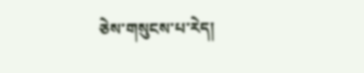ཅེས་གསུངས་པ་རེད།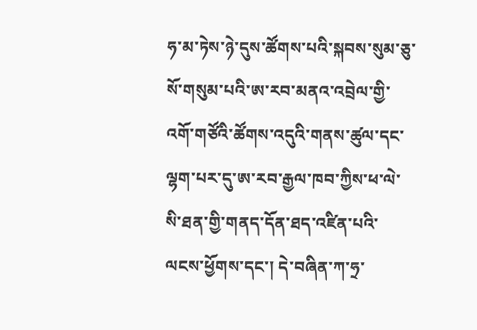ཧ་མ་ཏེས་ཉེ་དུས་ཚོགས་པའི་སྐབས་སུམ་ཅུ་སོ་གསུམ་པའི་ཨ་རབ་མནའ་འབྲེལ་གྱི་འགོ་གཙོའི་ཚོགས་འདུའི་གནས་ཚུལ་དང་ལྷག་པར་དུ་ཨ་རབ་རྒྱལ་ཁབ་ཀྱིས་ཕ་ལེ་སི་ཐན་གྱི་གནད་དོན་ཐད་འཛིན་པའི་ལངས་ཕྱོགས་དང་། དེ་བཞིན་ཀ་ཧྲ་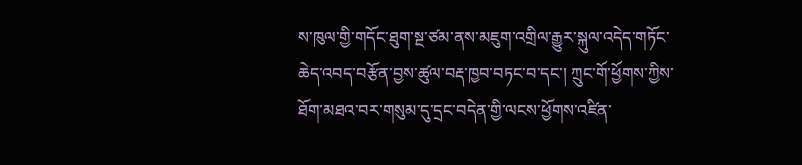ས་ཁུལ་གྱི་གདོང་ཐུག་སྔ་ཙམ་ནས་མཇུག་འགྲིལ་རྒྱུར་སྐུལ་འདེད་གཏོང་ཆེད་འབད་བརྩོན་བྱས་ཚུལ་བརྡ་ཁྱབ་བཏང་བ་དང་། ཀྲུང་གོ་ཕྱོགས་ཀྱིས་ཐོག་མཐའ་བར་གསུམ་དུ་དྲང་བདེན་གྱི་ལངས་ཕྱོགས་འཛིན་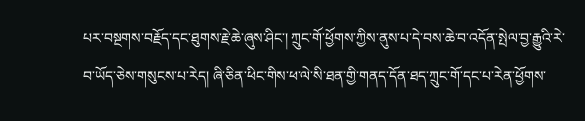པར་བསྔགས་བརྗོད་དང་ཐུགས་རྗེ་ཆེ་ཞུས་ཤིང་། ཀྲུང་གོ་ཕྱོགས་ཀྱིས་ནུས་པ་དེ་བས་ཆེ་བ་འདོན་སྤེལ་བྱ་རྒྱུའི་རེ་བ་ཡོད་ཅེས་གསུངས་པ་རེད། ཞི་ཅིན་ཕིང་གིས་ཕ་ལེ་སི་ཐན་གྱི་གནད་དོན་ཐད་ཀྲུང་གོ་དང་པ་རེན་ཕྱོགས་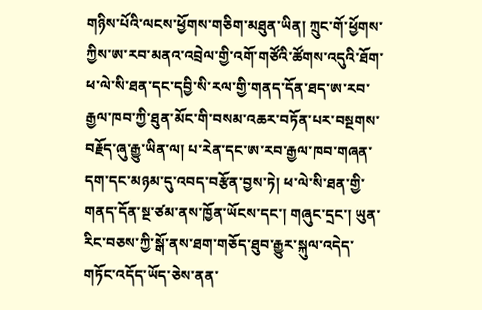གཉིས་པོའི་ལངས་ཕྱོགས་གཅིག་མཐུན་ཡིན། ཀྲུང་གོ་ཕྱོགས་ཀྱིས་ཨ་རབ་མནའ་འབྲེལ་གྱི་འགོ་གཙོའི་ཚོགས་འདུའི་ཐོག་ཕ་ལེ་སི་ཐན་དང་དབྱི་སི་རལ་གྱི་གནད་དོན་ཐད་ཨ་རབ་རྒྱལ་ཁབ་ཀྱི་ཐུན་མོང་གི་བསམ་འཆར་བཏོན་པར་བསྔགས་བརྗོད་ཞུ་རྒྱུ་ཡིན་ལ། པ་རེན་དང་ཨ་རབ་རྒྱལ་ཁབ་གཞན་དག་དང་མཉམ་དུ་འབད་བརྩོན་བྱས་ཏེ། ཕ་ལེ་སི་ཐན་གྱི་གནད་དོན་སྔ་ཙམ་ནས་ཁྱོན་ཡོངས་དང་། གཞུང་དྲང་། ཡུན་རིང་བཅས་ཀྱི་སྒོ་ནས་ཐག་གཅོད་ཐུབ་རྒྱུར་སྐུལ་འདེད་གཏོང་འདོད་ཡོད་ཅེས་ནན་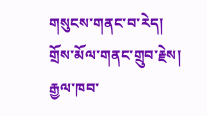གསུངས་གནང་བ་རེད།
གྲོས་མོལ་གནང་གྲུབ་རྗེས། རྒྱལ་ཁབ་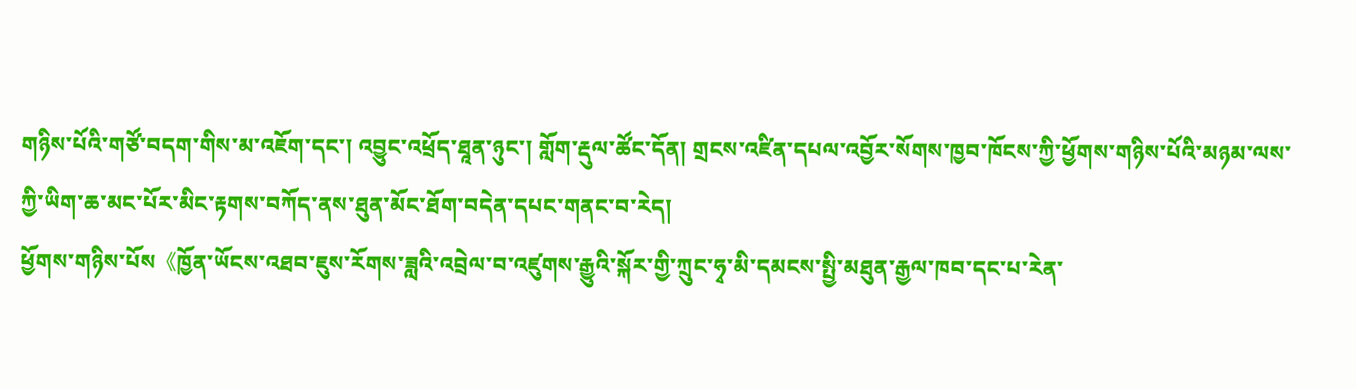གཉིས་པོའི་གཙོ་བདག་གིས་མ་འཇོག་དང་། འབྱུང་འཕྲོད་ཐཱན་ཉུང་། གློག་རྡུལ་ཚོང་དོན། གྲངས་འཛིན་དཔལ་འབྱོར་སོགས་ཁྱབ་ཁོངས་ཀྱི་ཕྱོགས་གཉིས་པོའི་མཉམ་ལས་ཀྱི་ཡིག་ཆ་མང་པོར་མིང་རྟགས་བཀོད་ནས་ཐུན་མོང་ཐོག་བདེན་དཔང་གནང་བ་རེད།
ཕྱོགས་གཉིས་པོས《ཁྱོན་ཡོངས་འཐབ་ཇུས་རོགས་ཟླའི་འབྲེལ་བ་འཛུགས་རྒྱུའི་སྐོར་གྱི་ཀྲུང་ཧྭ་མི་དམངས་སྤྱི་མཐུན་རྒྱལ་ཁབ་དང་པ་རེན་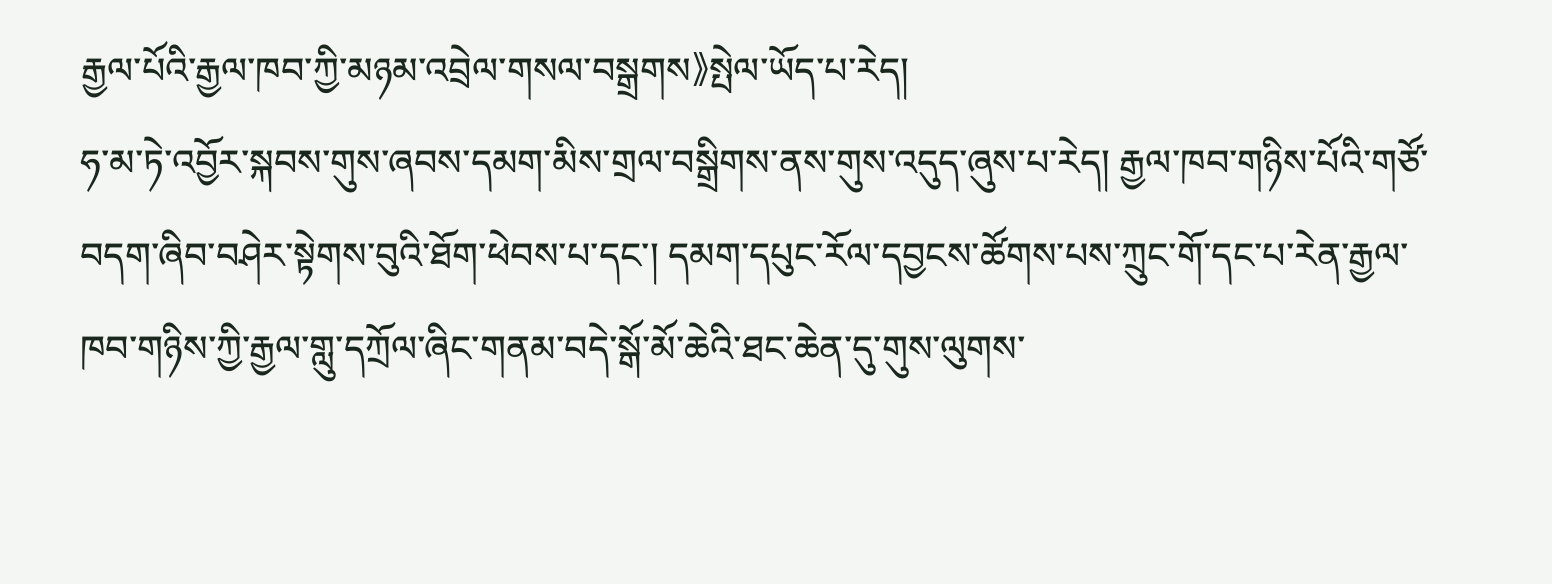རྒྱལ་པོའི་རྒྱལ་ཁབ་ཀྱི་མཉམ་འབྲེལ་གསལ་བསྒྲགས》སྤེལ་ཡོད་པ་རེད།
ཧ་མ་ཏེ་འབྱོར་སྐབས་གུས་ཞབས་དམག་མིས་གྲལ་བསྒྲིགས་ནས་གུས་འདུད་ཞུས་པ་རེད། རྒྱལ་ཁབ་གཉིས་པོའི་གཙོ་བདག་ཞིབ་བཤེར་སྟེགས་བུའི་ཐོག་ཕེབས་པ་དང་། དམག་དཔུང་རོལ་དབྱངས་ཚོགས་པས་ཀྲུང་གོ་དང་པ་རེན་རྒྱལ་ཁབ་གཉིས་ཀྱི་རྒྱལ་གླུ་དཀྲོལ་ཞིང་གནམ་བདེ་སྒོ་མོ་ཆེའི་ཐང་ཆེན་དུ་གུས་ལུགས་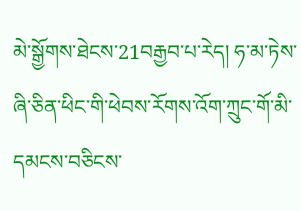མེ་སྒྱོགས་ཐེངས་21བརྒྱབ་པ་རེད། ཧ་མ་ཏེས་ཞི་ཅིན་ཕིང་གི་ཕེབས་རོགས་འོག་ཀྲུང་གོ་མི་དམངས་བཅིངས་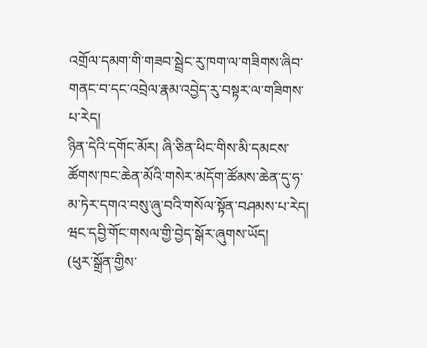འགྲོལ་དམག་གི་གཟབ་སྦྲེང་རུ་ཁག་ལ་གཟིགས་ཞིབ་གནང་བ་དང་འབྲེལ་རྣམ་འབྱེད་རུ་བསྟར་ལ་གཟིགས་པ་རེད།
ཉིན་དེའི་དགོང་མོར། ཞི་ཅིན་ཕིང་གིས་མི་དམངས་ཚོགས་ཁང་ཆེན་མོའི་གསེར་མདོག་ཚོམས་ཆེན་དུ་ཧ་མ་ཏེར་དགའ་བསུ་ཞུ་བའི་གསོལ་སྟོན་བཤམས་པ་རེད།
ཝང་དབྱི་གོང་གསལ་གྱི་བྱེད་སྒོར་ཞུགས་ཡོད།
(ཕུར་སྒྲོན་གྱིས་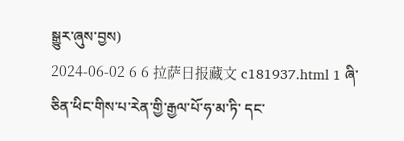སྒྱུར་ཞུས་བྱས)
2024-06-02 6 6 拉萨日报藏文 c181937.html 1 ཞི་ཅིན་ཕིང་གིས་པ་རེན་གྱི་རྒྱལ་པོ་ཧ་མ་ཏི་ དང་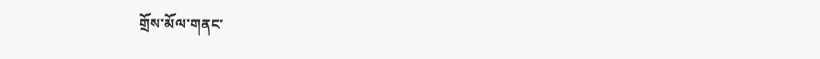གྲོས་མོལ་གནང་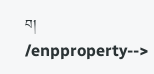བ། /enpproperty-->